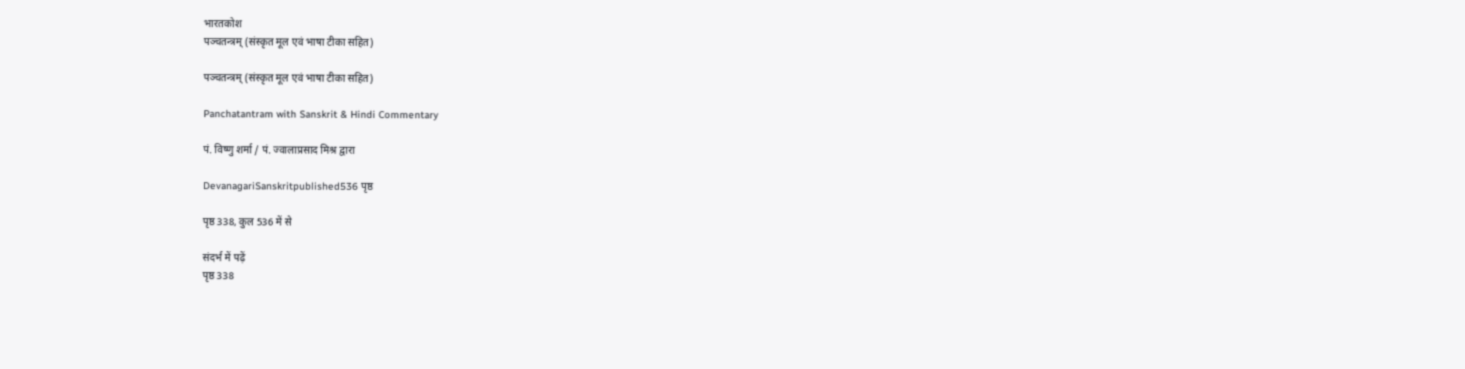भारतकोश
पञ्चतन्त्रम् (संस्कृत मूल एवं भाषा टीका सहित)

पञ्चतन्त्रम् (संस्कृत मूल एवं भाषा टीका सहित)

Panchatantram with Sanskrit & Hindi Commentary

पं. विष्णु शर्मा / पं. ज्वालाप्रसाद मिश्र द्वारा

DevanagariSanskritpublished536 पृष्ठ

पृष्ठ 338, कुल 536 में से

संदर्भ में पढ़ें
पृष्ठ 338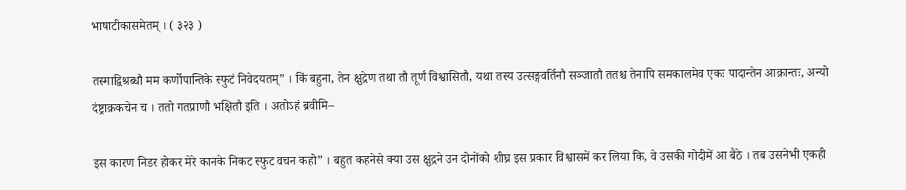भाषाटीकासमेतम् । ( ३२३ )

तस्माद्विश्रब्धौ मम कर्णोपान्तिके स्फुटं निवेदयतम्” । किं बहुना, तेन क्षुद्रेण तथा तौ तूर्णं विश्वासितौ, यथा तस्य उत्सङ्गवर्तिनौ सञ्जातौ ततश्च तेनापि समकालमेव एकः पादान्तेन आक्रान्तः, अन्यो दंष्ट्राक्रकचेन च । ततो गतप्राणौ भक्षितौ इति । अतोऽहं ब्रवीमि–

इस कारण निडर होकर मेरे कानके निकट स्फुट वचन कहो” । बहुत कहनेसे क्या उस क्षुद्रने उन दोनोंको शीघ्र इस प्रकार विश्वासमें कर लिया कि, वे उसकी गोदीमें आ बैठे । तब उसनेभी एकही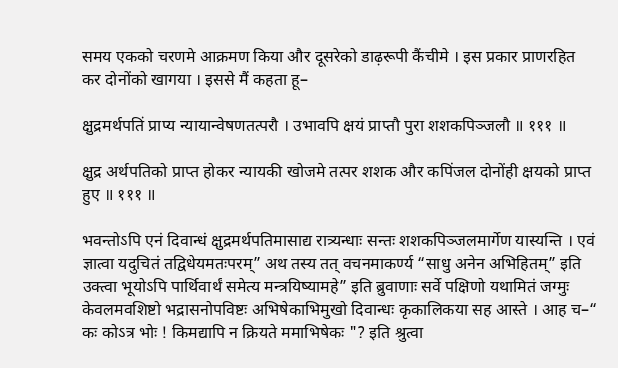समय एकको चरणमे आक्रमण किया और दूसरेको डाढ़रूपी कैंचीमे । इस प्रकार प्राणरहित कर दोनोंको खागया । इससे मैं कहता हू–

क्षुद्रमर्थपतिं प्राप्य न्यायान्वेषणतत्परौ । उभावपि क्षयं प्राप्तौ पुरा शशकपिञ्जलौ ॥ १११ ॥

क्षुद्र अर्थपतिको प्राप्त होकर न्यायकी खोजमे तत्पर शशक और कपिंजल दोनोंही क्षयको प्राप्त हुए ॥ १११ ॥

भवन्तोऽपि एनं दिवान्धं क्षुद्रमर्थपतिमासाद्य रात्र्यन्धाः सन्तः शशकपिञ्जलमार्गेण यास्यन्ति । एवं ज्ञात्वा यदुचितं तद्विधेयमतःपरम्” अथ तस्य तत् वचनमाकर्ण्य “साधु अनेन अभिहितम्” इति उक्त्वा भूयोऽपि पार्थिवार्थं समेत्य मन्त्रयिष्यामहे” इति ब्रुवाणाः सर्वे पक्षिणो यथामितं जग्मुः केवलमवशिष्टो भद्रासनोपविष्टः अभिषेकाभिमुखो दिवान्धः कृकालिकया सह आस्ते । आह च–“ कः कोऽत्र भोः ! किमद्यापि न क्रियते ममाभिषेकः "? इति श्रुत्वा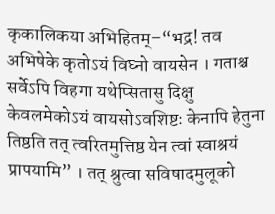कृकालिकया अभिहितम्–“भद्र! तव अभिषेके कृतोऽयं विघ्नो वायसेन । गताश्च सर्वेऽपि विहगा यथेप्सितासु दिक्षु केवलमेकोऽयं वायसोऽवशिष्टः केनापि हेतुना तिष्ठति तत् त्वरितमुत्तिष्ठ येन त्वां स्वाश्रयं प्रापयामि” । तत् श्रुत्वा सविषादमुलूको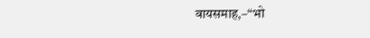वायसमाह,–“भो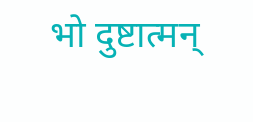भो दुष्टात्मन्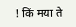! किं मया ते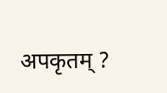अपकृतम् ?